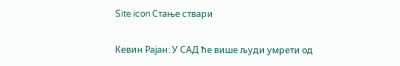Site icon Стање ствари

Кевин Рајан: У САД ће више људи умрети од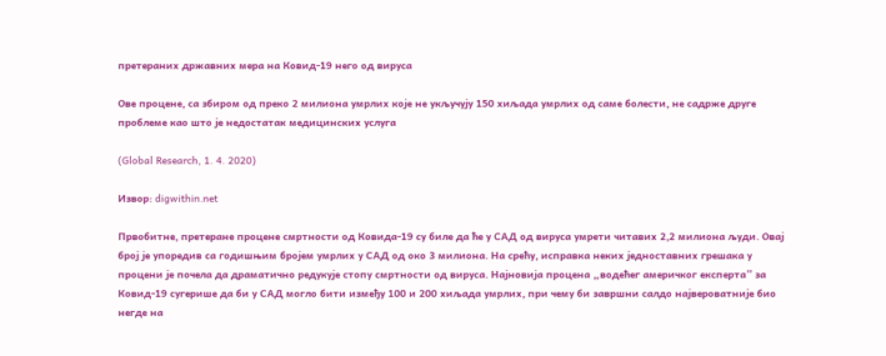претераних државних мера на Ковид-19 него од вируса

Ове процене, са збиром од преко 2 милиона умрлих које не укључују 150 хиљада умрлих од саме болести, не садрже друге проблеме као што је недостатак медицинских услуга

(Global Research, 1. 4. 2020)

Извор: digwithin.net

Првобитне, претеране процене смртности од Ковида-19 су биле да ће у САД од вируса умрети читавих 2,2 милиона људи. Овај број је упоредив са годишњим бројем умрлих у САД од око 3 милиона. На срећу, исправка неких једноставних грешака у процени је почела да драматично редукује стопу смртности од вируса. Најновија процена „водећег америчког експерта” за Ковид-19 сугерише да би у САД могло бити између 100 и 200 хиљада умрлих, при чему би завршни салдо највероватније био негде на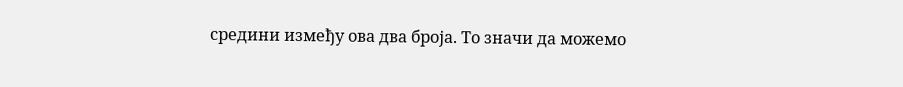средини између ова два броја. То значи да можемо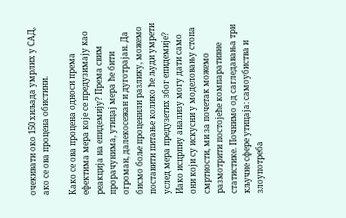очекивати око 150 хиљада умрлих у САД, ако се ова процена обистини.

Како се ова процена односи према ефектима мера које се предузимају као реакција на епидемију? Према свим прорачунима, утицај мера ће бити огроман, далекосежан и дуготрајан. Да бисмо боље проценили разлику, можемо поставити питање колико ће људи умрети услед мера предузетих због епидемије? Иако исцрпну анализу могу дати само они који су искусни у моделовању стопа смртности, ми за почетак можемо размотрити постојеће компаративне статистике. Почнимо од сагледавања три кључне сфере утицаја: самоубиства и злоупотреба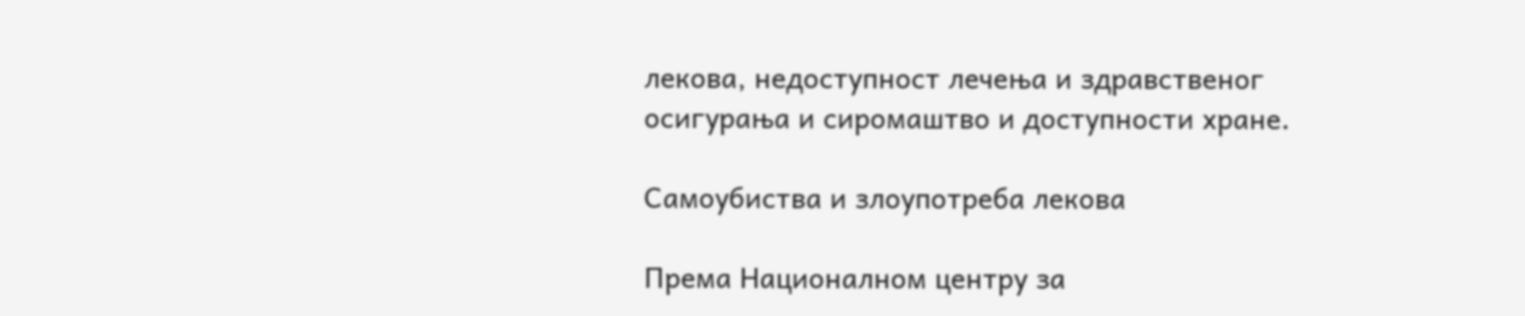лекова, недоступност лечења и здравственог осигурања и сиромаштво и доступности хране.

Самоубиства и злоупотреба лекова

Према Националном центру за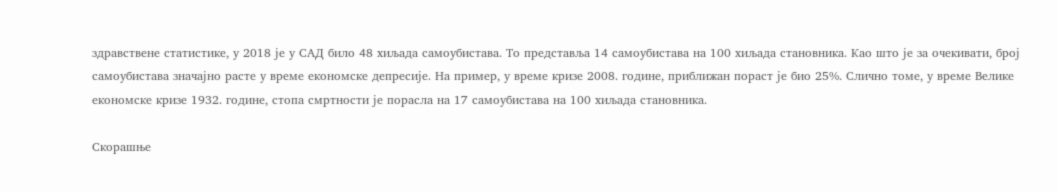здравствене статистике, у 2018 је у САД било 48 хиљада самоубистава. То представља 14 самоубистава на 100 хиљада становника. Као што је за очекивати, број самоубистава значајно расте у време економске депресије. На пример, у време кризе 2008. године, приближан пораст је био 25%. Слично томе, у време Велике економске кризе 1932. године, стопа смртности је порасла на 17 самоубистава на 100 хиљада становника.

Скорашње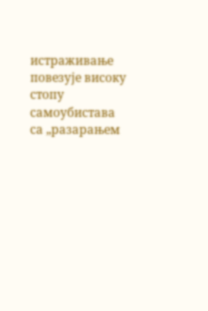истраживање повезује високу стопу самоубистава са „разарањем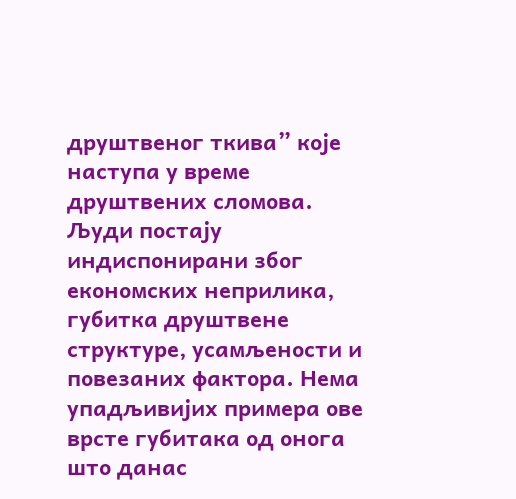друштвеног ткива” које наступа у време друштвених сломова. Људи постају индиспонирани због економских неприлика, губитка друштвене структуре, усамљености и повезаних фактора. Нема упадљивијих примера ове врсте губитака од онога што данас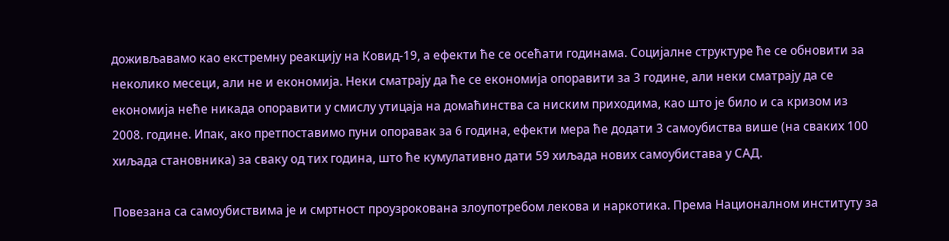доживљавамо као екстремну реакцију на Ковид-19, а ефекти ће се осећати годинама. Социјалне структуре ће се обновити за неколико месеци, али не и економија. Неки сматрају да ће се економија опоравити за 3 године, али неки сматрају да се економија неће никада опоравити у смислу утицаја на домаћинства са ниским приходима, као што је било и са кризом из 2008. године. Ипак, ако претпоставимо пуни опоравак за 6 година, ефекти мера ће додати 3 самоубиства више (на сваких 100 хиљада становника) за сваку од тих година, што ће кумулативно дати 59 хиљада нових самоубистава у САД.

Повезана са самоубиствима је и смртност проузрокована злоупотребом лекова и наркотика. Према Националном институту за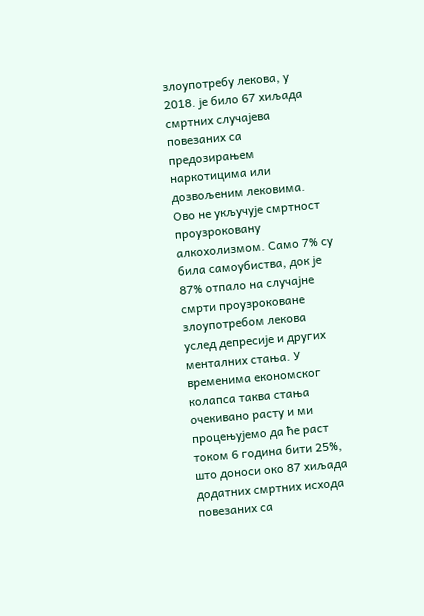злоупотребу лекова, у 2018. је било 67 хиљада смртних случајева повезаних са предозирањем наркотицима или дозвољеним лековима. Ово не укључује смртност проузроковану алкохолизмом. Само 7% су била самоубиства, док је 87% отпало на случајне смрти проузроковане злоупотребом лекова услед депресије и других менталних стања. У временима економског колапса таква стања очекивано расту и ми процењујемо да ће раст током 6 година бити 25%, што доноси око 87 хиљада додатних смртних исхода повезаних са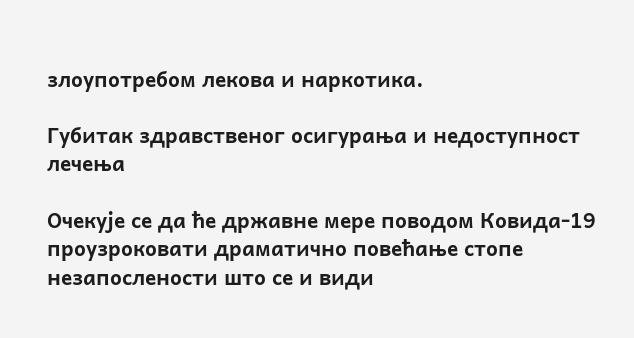злоупотребом лекова и наркотика.

Губитак здравственог осигурања и недоступност лечења

Очекује се да ће државне мере поводом Ковида-19 проузроковати драматично повећање стопе незапослености што се и види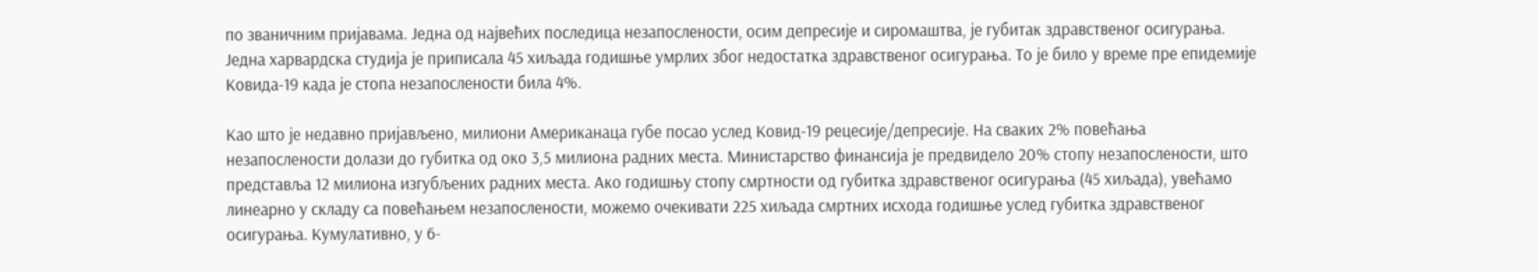по званичним пријавама. Једна од највећих последица незапослености, осим депресије и сиромаштва, је губитак здравственог осигурања. Једна харвардска студија је приписала 45 хиљада годишње умрлих због недостатка здравственог осигурања. То је било у време пре епидемије Ковида-19 када је стопа незапослености била 4%.

Као што је недавно пријављено, милиони Американаца губе посао услед Ковид-19 рецесије/депресије. На сваких 2% повећања незапослености долази до губитка од око 3,5 милиона радних места. Министарство финансија је предвидело 20% стопу незапослености, што представља 12 милиона изгубљених радних места. Ако годишњу стопу смртности од губитка здравственог осигурања (45 хиљада), увећамо линеарно у складу са повећањем незапослености, можемо очекивати 225 хиљада смртних исхода годишње услед губитка здравственог осигурања. Кумулативно, у 6-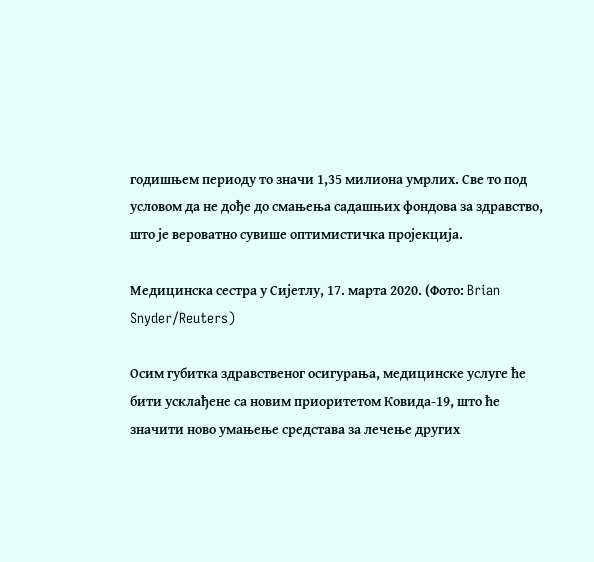годишњем периоду то значи 1,35 милиона умрлих. Све то под условом да не дође до смањења садашњих фондова за здравство, што је вероватно сувише оптимистичка пројекција.

Медицинска сестра у Сијетлу, 17. марта 2020. (Фото: Brian Snyder/Reuters)

Осим губитка здравственог осигурања, медицинске услуге ће бити усклађене са новим приоритетом Ковида-19, што ће значити ново умањење средстава за лечење других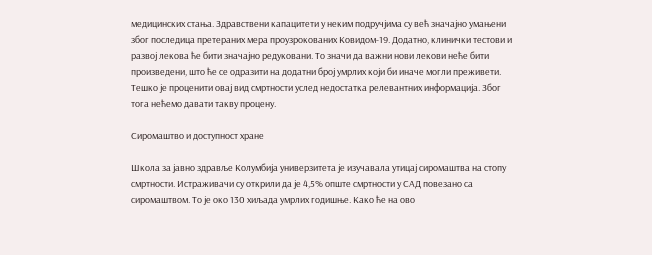медицинских стања. Здравствени капацитети у неким подручјима су већ значајно умањени због последица претераних мера проузрокованих Ковидом-19. Додатно, клинички тестови и развој лекова ће бити значајно редуковани. То значи да важни нови лекови неће бити произведени, што ће се одразити на додатни број умрлих који би иначе могли преживети. Тешко је проценити овај вид смртности услед недостатка релевантних информација. Због тога нећемо давати такву процену.

Сиромаштво и доступност хране

Школа за јавно здравље Колумбија универзитета је изучавала утицај сиромаштва на стопу смртности. Истраживачи су открили да је 4,5% опште смртности у САД повезано са сиромаштвом. То је око 130 хиљада умрлих годишње. Како ће на ово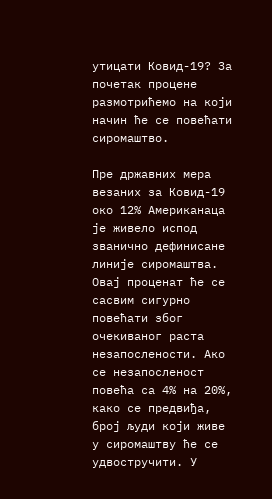утицати Ковид-19? За почетак процене размотрићемо на који начин ће се повећати сиромаштво.

Пре државних мера везаних за Ковид-19 око 12% Американаца је живело испод званично дефинисане линије сиромаштва. Овај проценат ће се сасвим сигурно повећати због очекиваног раста незапослености. Ако се незапосленост повећа са 4% на 20%, како се предвиђа, број људи који живе у сиромаштву ће се удвостручити. У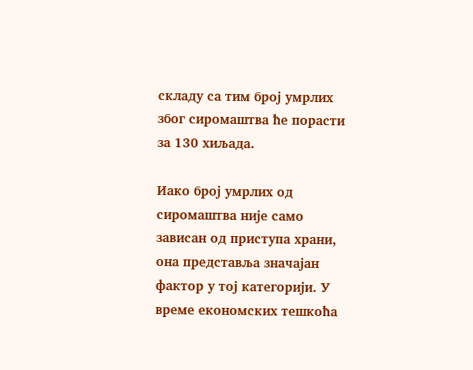складу са тим број умрлих због сиромаштва ће порасти за 130 хиљада.

Иако број умрлих од сиромаштва није само зависан од приступа храни, она представља значајан фактор у тој категорији. У време економских тешкоћа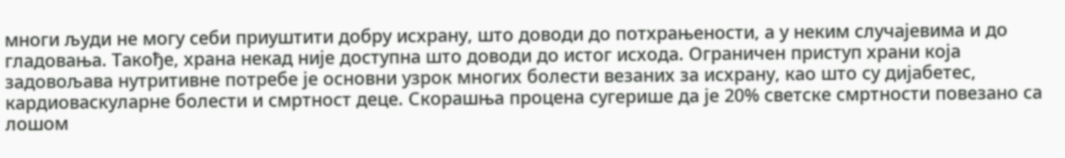многи људи не могу себи приуштити добру исхрану, што доводи до потхрањености, а у неким случајевима и до гладовања. Такође, храна некад није доступна што доводи до истог исхода. Ограничен приступ храни која задовољава нутритивне потребе је основни узрок многих болести везаних за исхрану, као што су дијабетес, кардиоваскуларне болести и смртност деце. Скорашња процена сугерише да је 20% светске смртности повезано са лошом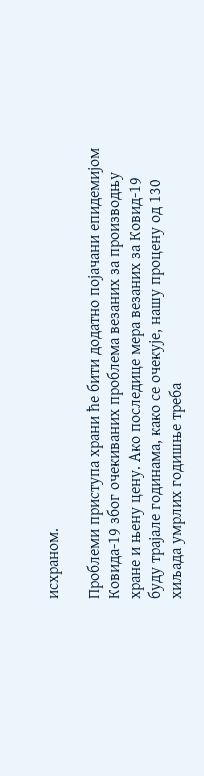исхраном.

Проблеми приступа храни ће бити додатно појачани епидемијом Ковида-19 због очекиваних проблема везаних за производњу хране и њену цену. Ако последице мера везаних за Ковид-19 буду трајале годинама, како се очекује, нашу процену од 130 хиљада умрлих годишње треба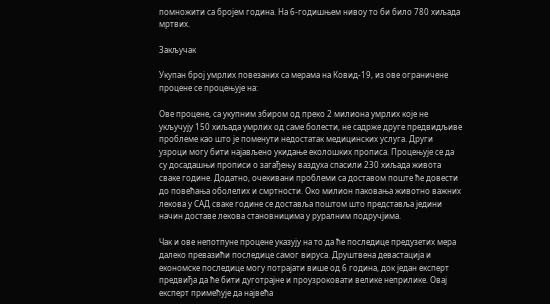помножити са бројем година. На 6-годишњем нивоу то би било 780 хиљада мртвих.

Закључак

Укупан број умрлих повезаних са мерама на Ковид-19, из ове ограничене процене се процењује на:

Ове процене, са укупним збиром од преко 2 милиона умрлих које не укључују 150 хиљада умрлих од саме болести, не садрже друге предвидљиве проблеме као што је поменути недостатак медицинских услуга. Други узроци могу бити најављено укидање еколошких прописа. Процењује се да су досадашњи прописи о загађењу ваздуха спасили 230 хиљада живота сваке године. Додатно, очекивани проблеми са доставом поште ће довести до повећања оболелих и смртности. Око милион паковања животно важних лекова у САД сваке године се доставља поштом што представља једини начин доставе лекова становницима у руралним подручјима.

Чак и ове непотпуне процене указују на то да ће последице предузетих мера далеко превазићи последице самог вируса. Друштвена девастација и економске последице могу потрајати више од 6 година, док један експерт предвиђа да ће бити дуготрајне и проузроковати велике неприлике. Овај експерт примећује да највећа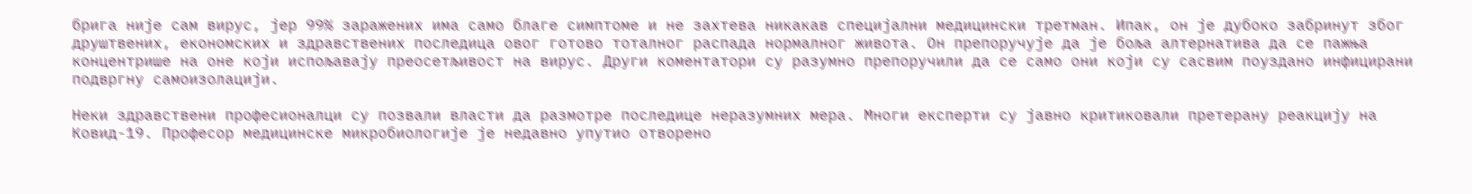брига није сам вирус, јер 99% заражених има само благе симптоме и не захтева никакав специјални медицински третман. Ипак, он је дубоко забринут због друштвених, економских и здравствених последица овог готово тоталног распада нормалног живота. Он препоручује да је боља алтернатива да се пажња концентрише на оне који испољавају преосетљивост на вирус. Други коментатори су разумно препоручили да се само они који су сасвим поуздано инфицирани подвргну самоизолацији.

Неки здравствени професионалци су позвали власти да размотре последице неразумних мера. Многи експерти су јавно критиковали претерану реакцију на Ковид-19. Професор медицинске микробиологије је недавно упутио отворено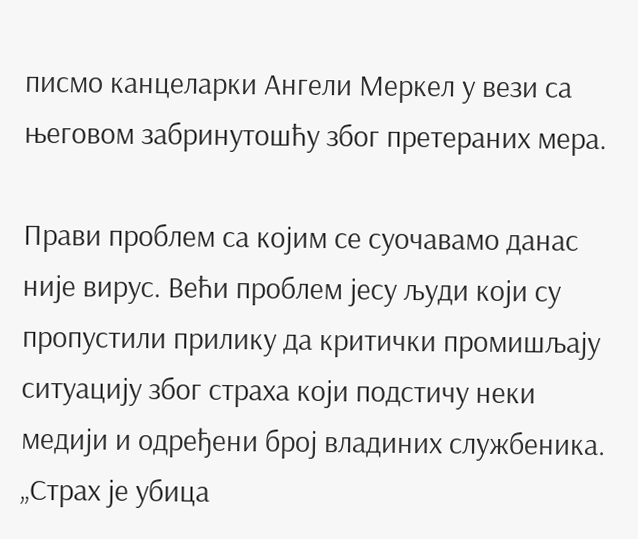писмо канцеларки Ангели Меркел у вези са његовом забринутошћу због претераних мера.

Прави проблем са којим се суочавамо данас није вирус. Већи проблем јесу људи који су пропустили прилику да критички промишљају ситуацију због страха који подстичу неки медији и одређени број владиних службеника. „Страх је убица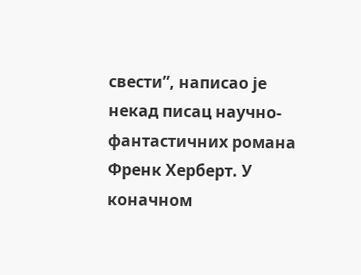свести”, написао је некад писац научно-фантастичних романа Френк Херберт. У коначном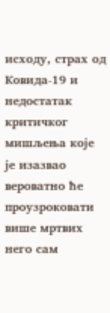исходу, страх од Ковида-19 и недостатак критичког мишљења које је изазвао вероватно ће проузроковати више мртвих него сам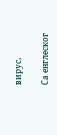вирус.

Са енглеског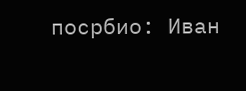посрбио: Иван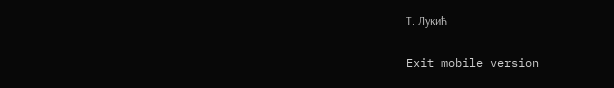Т. Лукић

Exit mobile version